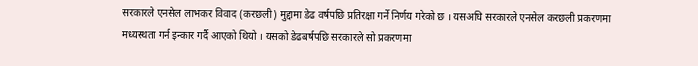सरकारले एनसेल लाभकर विवाद (करछली) मुद्दामा डेढ वर्षपछि प्रतिरक्षा गर्ने निर्णय गरेको छ । यसअघि सरकारले एनसेल करछली प्रकरणमा मध्यस्थता गर्न इन्कार गर्दै आएको थियो । यसको डेढबर्षपछि सरकारले सो प्रकरणमा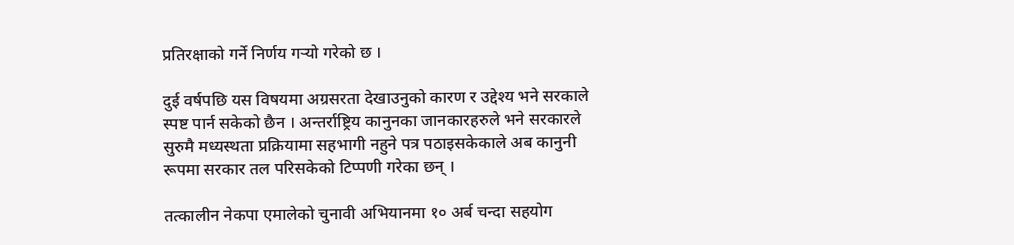प्रतिरक्षाको गर्ने निर्णय गर्‍यो गरेको छ ।

दुई वर्षपछि यस विषयमा अग्रसरता देखाउनुको कारण र उद्देश्य भने सरकाले स्पष्ट पार्न सकेको छैन । अन्तर्राष्ट्रिय कानुनका जानकारहरुले भने सरकारले सुरुमै मध्यस्थता प्रक्रियामा सहभागी नहुने पत्र पठाइसकेकाले अब कानुनी रूपमा सरकार तल परिसकेको टिप्पणी गरेका छन् ।

तत्कालीन नेकपा एमालेको चुनावी अभियानमा १० अर्ब चन्दा सहयोग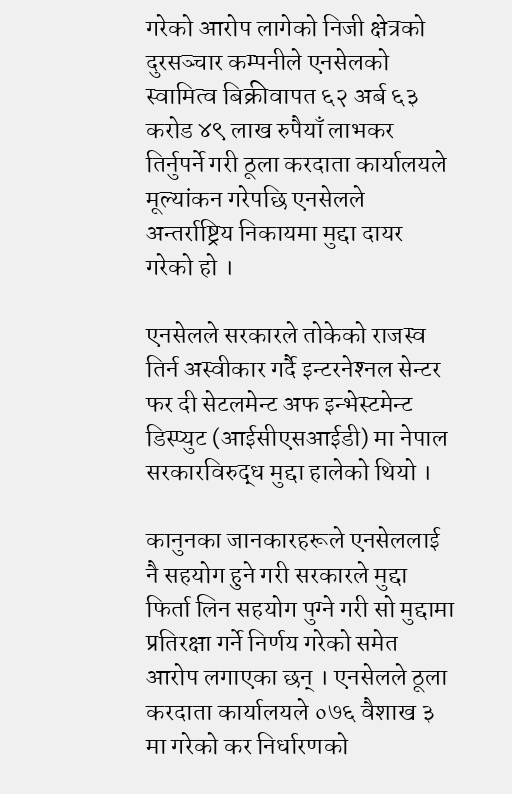गरेको आरोप लागेको निजी क्षेत्रको दुरसञ्‍चार कम्पनीले एनसेलको स्वामित्व बिक्रीवापत ६२ अर्ब ६३ करोड ४९ लाख रुपैयाँ लाभकर तिर्नुपर्ने गरी ठूला करदाता कार्यालयले मूल्यांकन गरेपछि एनसेलले अन्तर्राष्ट्रिय निकायमा मुद्दा दायर गरेको हो ।

एनसेलले सरकारले तोकेको राजस्व तिर्न अस्वीकार गर्दै इन्टरनेश्‍नल सेन्टर फर दी सेटलमेन्ट अफ इन्भेस्टमेन्ट डिस्प्युट (आईसीएसआईडी) मा नेपाल सरकारविरुद्ध मुद्दा हालेको थियो ।

कानुनका जानकारहरूले एनसेललाई नै सहयोग हुने गरी सरकारले मुद्दा फिर्ता लिन सहयोग पुग्‍ने गरी सो मुद्दामा प्रतिरक्षा गर्ने निर्णय गरेको समेत आरोप लगाएका छन् । एनसेलले ठूला करदाता कार्यालयले ०७६ वैशाख ३ मा गरेको कर निर्धारणको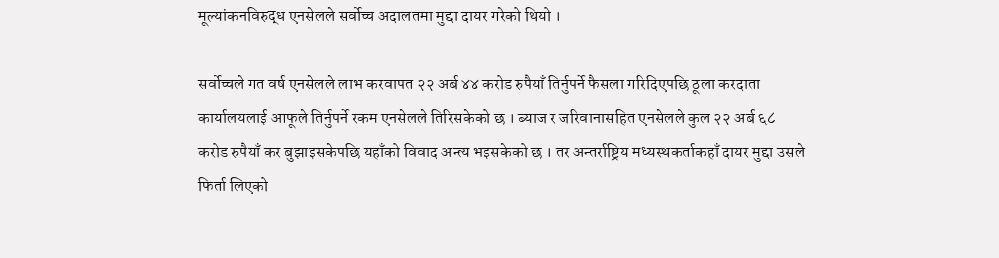मूल्यांकनविरुद्ध एनसेलले सर्वोच्च अदालतमा मुद्दा दायर गरेको थियो ।

सर्वोच्चले गत वर्ष एनसेलले लाभ करवापत २२ अर्ब ४४ करोड रुपैयाँ तिर्नुपर्ने फैसला गरिदिएपछि ठूला करदाता कार्यालयलाई आफूले तिर्नुपर्ने रकम एनसेलले तिरिसकेको छ । ब्याज र जरिवानासहित एनसेलले कुल २२ अर्ब ६८ करोड रुपैयाँ कर बुझाइसकेपछि यहाँको विवाद अन्त्य भइसकेको छ । तर अन्तर्राष्ट्रिय मध्यस्थकर्ताकहाँ दायर मुद्दा उसले फिर्ता लिएको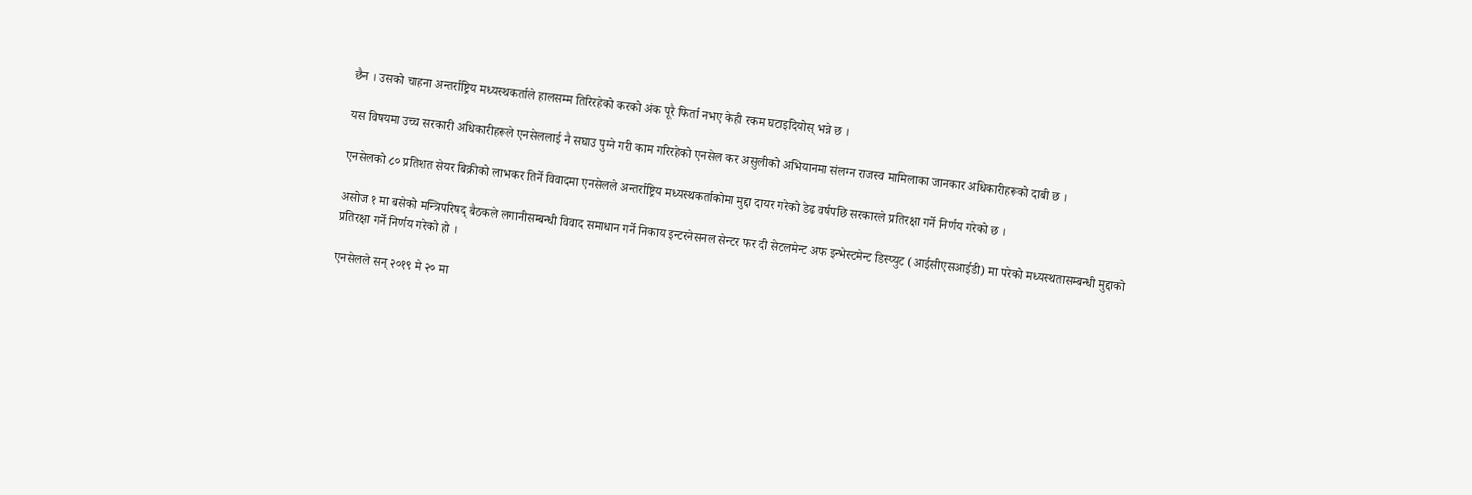छैन । उसको चाहना अन्तर्राष्ट्रिय मध्यस्थकर्ताले हालसम्म तिरिरहेको करको अंक पूरै फिर्ता नभए केही रकम घटाइदियोस् भन्ने छ ।

यस विषयमा उच्च सरकारी अधिकारीहरूले एनसेललाई नै सघाउ पुग्‍ने गरी काम गरिरहेको एनसेल कर असुलीको अभियानमा संलग्‍न राजस्व मामिलाका जानकार अधिकारीहरूको दाबी छ ।

एनसेलको ८० प्रतिशत सेयर बिक्रीको लाभकर तिर्ने विवादमा एनसेलले अन्तर्राष्ट्रिय मध्यस्थकर्ताकोमा मुद्दा दायर गरेको डेढ वर्षपछि सरकारले प्रतिरक्षा गर्ने निर्णय गरेको छ ।

असोज १ मा बसेको मन्त्रिपरिषद् बैठकले लगानीसम्बन्धी विवाद समाधान गर्ने निकाय इन्टरनेसनल सेन्टर फर दी सेटलमेन्ट अफ इन्भेस्टमेन्ट डिस्प्युट (आईसीएसआईडी) मा परेको मध्यस्थतासम्बन्धी मुद्दाको प्रतिरक्षा गर्ने निर्णय गरेको हो ।

एनसेलले सन् २०१९ मे २० मा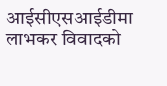आईसीएसआईडीमा लाभकर विवादको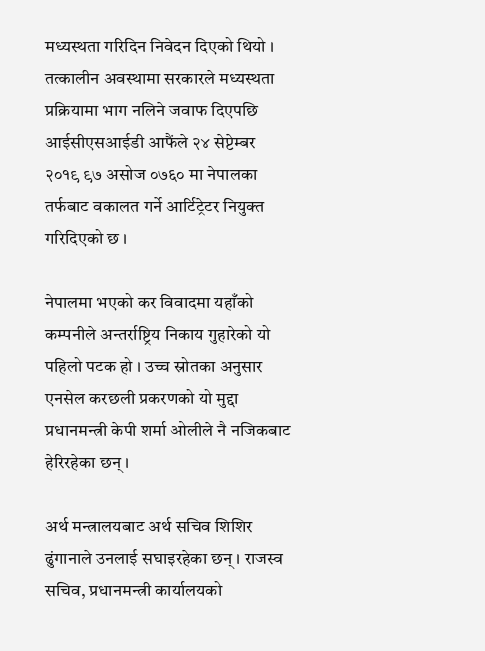मध्यस्थता गरिदिन निवेदन दिएको थियो । तत्कालीन अवस्थामा सरकारले मध्यस्थता प्रक्रियामा भाग नलिने जवाफ दिएपछि आईसीएसआईडी आफैंले २४ सेप्टेम्बर २०१९ ९७ असोज ०७६० मा नेपालका तर्फबाट वकालत गर्ने आर्टिट्रेटर नियुक्त गरिदिएको छ ।

नेपालमा भएको कर विवादमा यहाँको कम्पनीले अन्तर्राष्ट्रिय निकाय गुहारेको यो पहिलो पटक हो । उच्च स्रोतका अनुसार एनसेल करछली प्रकरणको यो मुद्दा प्रधानमन्त्री केपी शर्मा ओलीले नै नजिकबाट हेरिरहेका छन् ।

अर्थ मन्त्रालयबाट अर्थ सचिव शिशिर ढुंगानाले उनलाई सघाइरहेका छन् । राजस्व सचिव, प्रधानमन्त्री कार्यालयको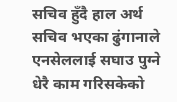सचिव हुँदै हाल अर्थ सचिव भएका ढुंगानाले एनसेललाई सघाउ पुग्‍ने धेरै काम गरिसकेको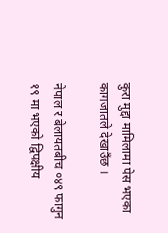कुरा मुद्दा मामिलामा पेस भएका कागजातले देखाउँछ ।

नेपाल र बेलायतबीच ०४९ फागुन १९ मा भएको द्विपक्षीय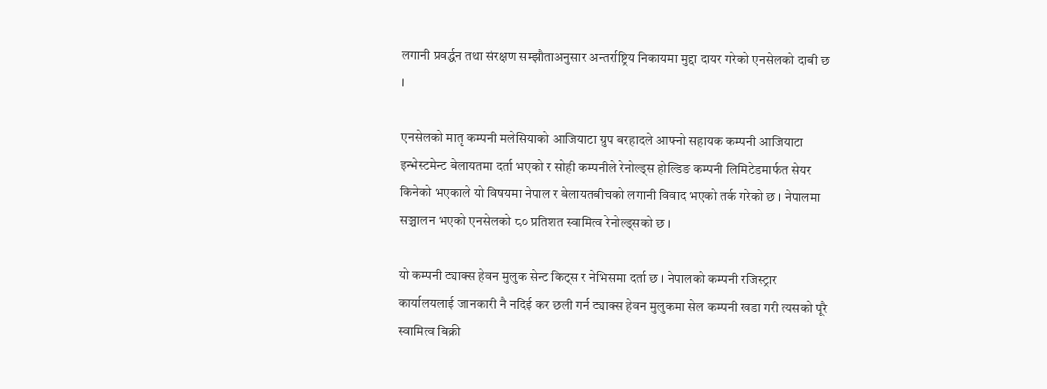लगानी प्रवर्द्धन तथा संरक्षण सम्झौताअनुसार अन्तर्राष्ट्रिय निकायमा मुद्दा दायर गरेको एनसेलको दाबी छ ।

एनसेलको मातृ कम्पनी मलेसियाको आजियाटा ग्रुप बरहादले आफ्नो सहायक कम्पनी आजियाटा इन्भेस्टमेन्ट बेलायतमा दर्ता भएको र सोही कम्पनीले रेनोल्ड्स होल्डिङ कम्पनी लिमिटेडमार्फत सेयर किनेको भएकाले यो विषयमा नेपाल र बेलायतबीचको लगानी विवाद भएको तर्क गरेको छ । नेपालमा सञ्चालन भएको एनसेलको ८० प्रतिशत स्वामित्व रेनोल्ड्सको छ ।

यो कम्पनी ट्याक्स हेवन मुलुक सेन्ट किट्स र नेभिसमा दर्ता छ । नेपालको कम्पनी रजिस्ट्रार कार्यालयलाई जानकारी नै नदिई कर छली गर्न ट्याक्स हेवन मुलुकमा सेल कम्पनी खडा गरी त्यसको पूरै स्वामित्व बिक्री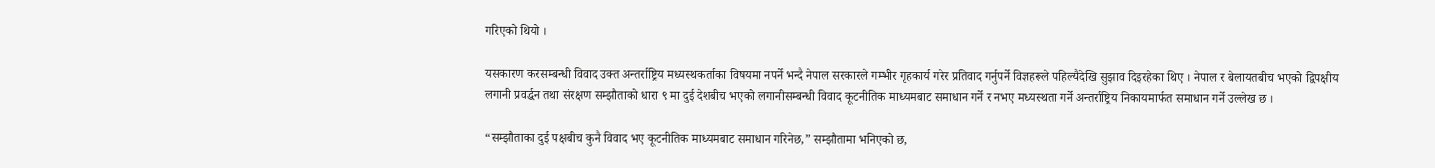गरिएको थियो ।

यसकारण करसम्बन्धी विवाद उक्त अन्तर्राष्ट्रिय मध्यस्थकर्ताका विषयमा नपर्ने भन्दै नेपाल सरकारले गम्भीर गृहकार्य गरेर प्रतिवाद गर्नुपर्ने विज्ञहरूले पहिल्यैदेखि सुझाव दिइरहेका थिए । नेपाल र बेलायतबीच भएको द्विपक्षीय लगानी प्रवर्द्धन तथा संरक्षण सम्झौताको धारा ९ मा दुई देशबीच भएको लगानीसम्बन्धी विवाद कूटनीतिक माध्यमबाट समाधान गर्ने र नभए मध्यस्थता गर्ने अन्तर्राष्ट्रिय निकायमार्फत समाधान गर्ने उल्लेख छ ।

“सम्झौताका दुई पक्षबीच कुनै विवाद भए कूटनीतिक माध्यमबाट समाधान गरिनेछ,” सम्झौतामा भनिएको छ,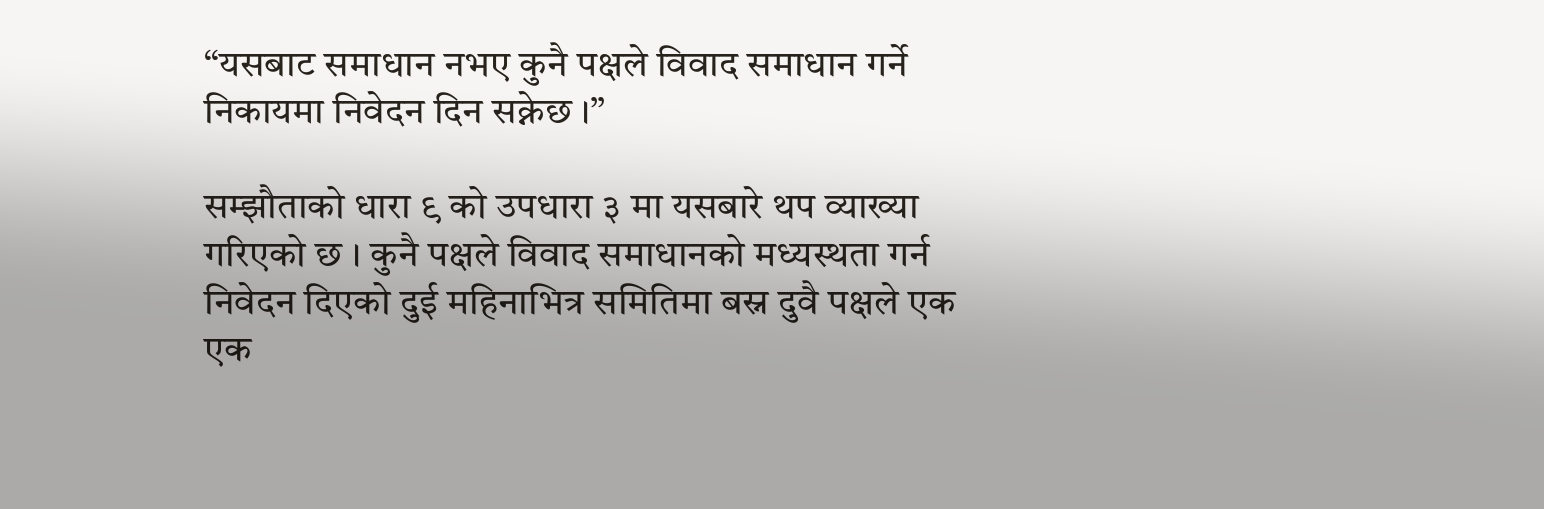“यसबाट समाधान नभए कुनै पक्षले विवाद समाधान गर्ने निकायमा निवेदन दिन सक्नेछ ।”

सम्झौताको धारा ९ को उपधारा ३ मा यसबारे थप व्याख्या गरिएको छ । कुनै पक्षले विवाद समाधानको मध्यस्थता गर्न निवेदन दिएको दुई महिनाभित्र समितिमा बस्न दुवै पक्षले एक एक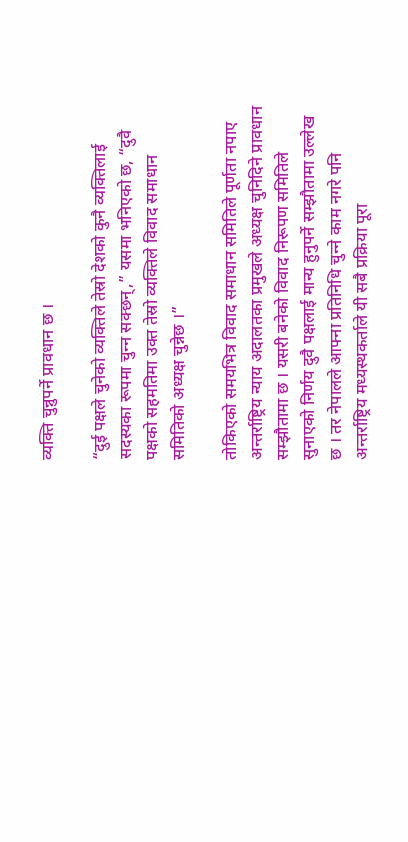व्यक्ति चुन्नुपर्ने प्रावधान छ ।

“दुई पक्षले चुनेको व्यक्तिले तेस्रो देशको कुनै व्यक्तिलाई सदस्यका रूपमा चुन्‍न सक्छन्,” यसमा भनिएको छ, “दुवै पक्षको सहमतिमा उक्त तेस्रो व्यक्तिले विवाद समाधान समितिको अध्यक्ष चुन्नेछ ।”

तोकिएको समयभित्र विवाद समाधान समितिले पूर्णता नपाए अन्तर्राष्ट्रिय न्याय अदालतका प्रमुखले अध्यक्ष चुनिदिने प्रावधान सम्झौतामा छ । यसरी बनेको विवाद निरूपण समितिले सुनाएको निर्णय दुवै पक्षलाई मान्य हुनुपर्ने सम्झौतामा उल्लेख छ । तर नेपालले आफ्ना प्रतिनिधि चुन्‍ने काम नगरे पनि अन्तर्राष्ट्रिय मध्यस्थकर्ताले यी सबै प्रक्रिया पूरा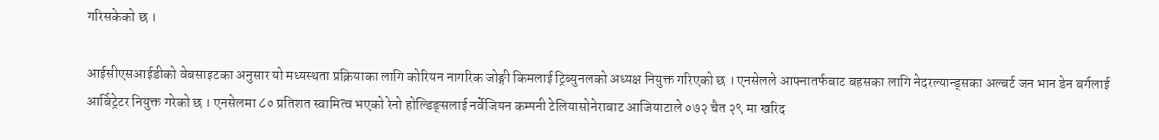गरिसकेको छ ।

आईसीएसआईडीको वेबसाइटका अनुसार यो मध्यस्थता प्रक्रियाका लागि कोरियन नागरिक जोङ्गी किमलाई ट्रिब्युनलको अध्यक्ष नियुक्त गरिएको छ । एनसेलले आफ्नातर्फबाट बहसका लागि नेदरल्यान्ड्सका अल्बर्ट जन भान डेन बर्गलाई आर्बिट्रेटर नियुक्त गरेको छ । एनसेलमा ८० प्रतिशत स्वामित्व भएको रेनो होल्डिङ्सलाई नर्वेजियन कम्पनी टेलियासोनेराबाट आजियाटाले ०७२ चैत २९ मा खरिद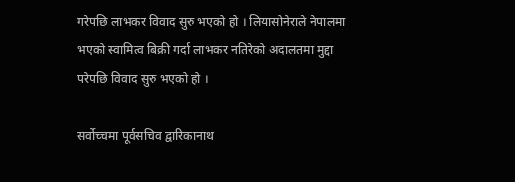गरेपछि लाभकर विवाद सुरु भएको हो । लियासोनेराले नेपालमा भएको स्वामित्व बिक्री गर्दा लाभकर नतिरेको अदालतमा मुद्दा परेपछि विवाद सुरु भएको हो ।

सर्वोच्चमा पूर्वसचिव द्वारिकानाथ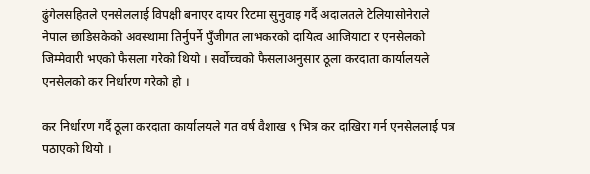ढुंगेलसहितले एनसेललाई विपक्षी बनाएर दायर रिटमा सुनुवाइ गर्दै अदालतले टेलियासोनेराले नेपाल छाडिसकेको अवस्थामा तिर्नुपर्ने पुँजीगत लाभकरको दायित्व आजियाटा र एनसेलको जिम्मेवारी भएको फैसला गरेको थियो । सर्वोच्चको फैसलाअनुसार ठूला करदाता कार्यालयले एनसेलको कर निर्धारण गरेको हो ।

कर निर्धारण गर्दै ठूला करदाता कार्यालयले गत वर्ष वैशाख ९ भित्र कर दाखिरा गर्न एनसेललाई पत्र पठाएको थियो ।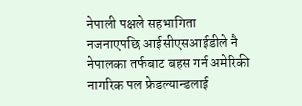नेपाली पक्षले सहभागिता नजनाएपछि आईसीएसआईडीले नै नेपालका तर्फबाट बहस गर्न अमेरिकी नागरिक पल फ्रेडल्यान्डलाई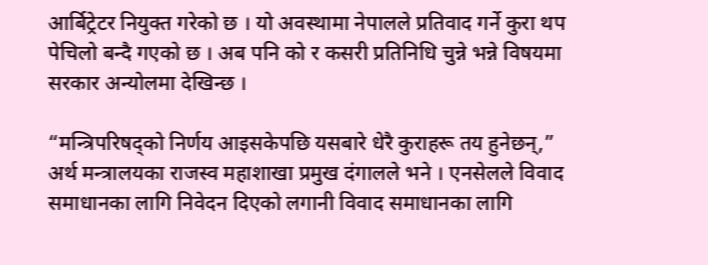आर्बिट्रेटर नियुक्त गरेको छ । यो अवस्थामा नेपालले प्रतिवाद गर्ने कुरा थप पेचिलो बन्दै गएको छ । अब पनि को र कसरी प्रतिनिधि चुन्ने भन्ने विषयमा सरकार अन्योलमा देखिन्छ ।

“मन्त्रिपरिषद्को निर्णय आइसकेपछि यसबारे धेरै कुराहरू तय हुनेछन्,” अर्थ मन्त्रालयका राजस्व महाशाखा प्रमुख दंगालले भने । एनसेलले विवाद समाधानका लागि निवेदन दिएको लगानी विवाद समाधानका लागि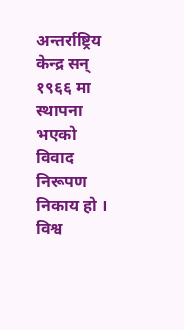अन्तर्राष्ट्रिय केन्द्र सन् १९६६ मा स्थापना भएको विवाद निरूपण निकाय हो । विश्व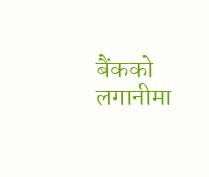बैंकको लगानीमा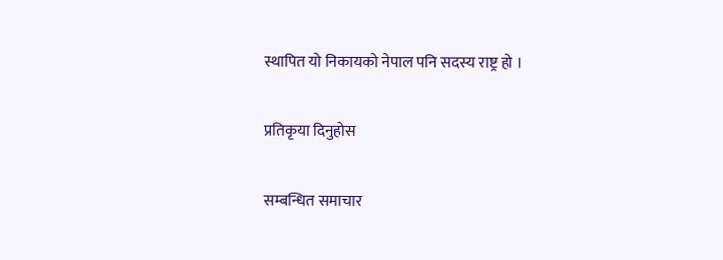स्थापित यो निकायको नेपाल पनि सदस्य राष्ट्र हो ।

प्रतिकृया दिनुहोस

सम्बन्धित समाचार